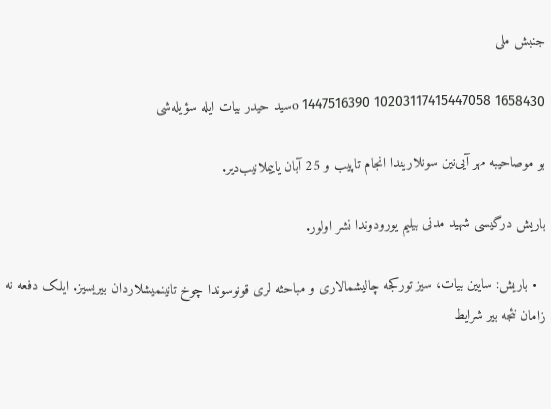جنبش ملی‌

1658430 10203117415447058 1447516390 oسید حیدر بیات ایله سؤیله‌شی

بو موصاحیبه مهر آیی‌نین سونلاریندا انجام تاپیب و 25 آبان یاییملانیب‌دیر.

باریش درگیسی شهید مدنی بیلیم یورودوندا نشر اولور.

  • باریش: سایین بیات، سیز تورکجه چالیشمالاری و مباحثه لری قونوسوندا چوخ تانینمیشلاردان بیریسیز. ایلک دفعه نه زامان نئجه بیر شرایط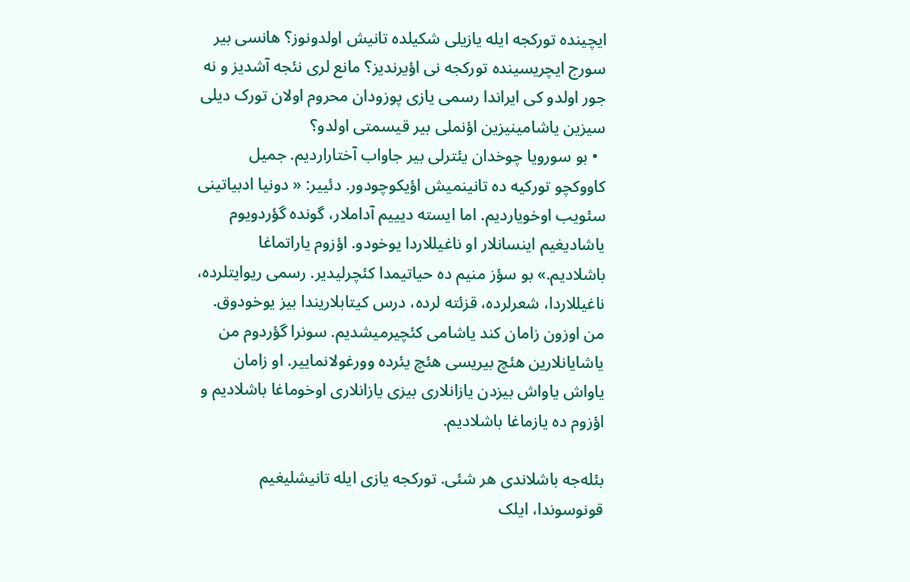ایچینده تورکجه ایله یازیلی شکیلده تانیش اولدونوز؟ هانسی بیر سورج ایچریسینده تورکجه نی اؤیرندیز؟ مانع لری نئجه آشدیز و نه جور اولدو کی ایراندا رسمی یازی پوزودان محروم اولان تورک دیلی سیزین یاشامینیزین اؤنملی بیر قیسمتی اولدو؟
  • بو سورویا چوخدان یئترلی بیر جاواب آختاراردیم. جمیل کاووکچو تورکیه ده تانینمیش اؤیکوچودور. دئییر: « دونیا ادبیاتینی سئویب اوخویاردیم. اما ایسته دیییم آداملار، گونده گؤردویوم یاشادیغیم اینسانلار او ناغیللاردا یوخودو. اؤزوم یاراتماغا باشلادیم.» بو سؤز منیم ده حیاتیمدا کئچرلیدیر. رسمی ریوایتلرده، ناغیللاردا، شعرلرده، قزئته لرده، درس کیتابلاریندا بیز یوخودوق. من اوزون زامان کند یاشامی کئچیرمیشدیم. سونرا گؤردوم من یاشایانلارین هئچ بیریسی هئچ یئرده وورغولانماییر. او زامان یاواش یاواش بیزدن یازانلاری بیزی یازانلاری اوخوماغا باشلادیم و اؤزوم ده یازماغا باشلادیم.

بئله‌جه باشلاندی هر شئی. تورکجه یازی ایله تانیشلیغیم قونوسوندا، ایلک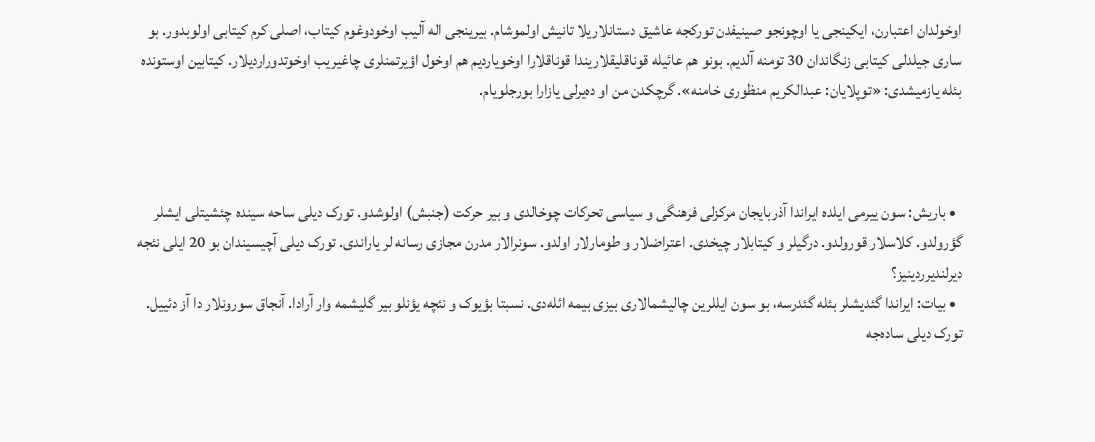اوخولدان اعتبارن، ایکینجی یا اوچونجو صینیفدن تورکجه عاشیق دستانلاریلا تانیش اولموشام. بیرینجی اله آلیب اوخودوغوم کیتاب، اصلی کرم کیتابی اولوبدور. بو ساری جیلدلی کیتابی زنگاندان 30 تومنه آلدیم. بونو هم عائیله‌ قوناقلیقلاریندا قوناقلارا اوخویاردیم هم اوخول اؤیرتمنلری چاغیریب اوخوتدوراردیلار. کیتابین اوستونده بئله یازمیشدی: «توپلایان: عبدالکریم منظوری خامنه». گرچکدن من او ده‌یرلی یازارا بورجلویام.



  • باریش: سون ییرمی ایلده ایراندا آذربایجان مرکزلی فرهنگی و سیاسی تحرکات چوخالدی و بیر حرکت (جنبش) اولوشدو. تورک دیلی ساحه سینده چئشیتلی ایشلر گؤرولدو. کلاسلار قورولدو. درگیلر و کیتابلار چیخدی. اعتراضلار و طومارلار اولدو. سونرالار مدرن مجازی رسانه لر یاراندی. تورک دیلی آچیسیندان بو 20 ایلی نئجه دیرلندیرردینیز؟
  • بیات: ایراندا گئدیشلر بئله گئدرسه، بو سون ایللرین چالیشمالاری بیزی بیمه ائله‌دی. نسبتا بؤیوک و نئچه یؤنلو بیر گلیشمه وار آرادا. آنجاق سورونلار دا آز دئییل. تورک دیلی ساده‌جه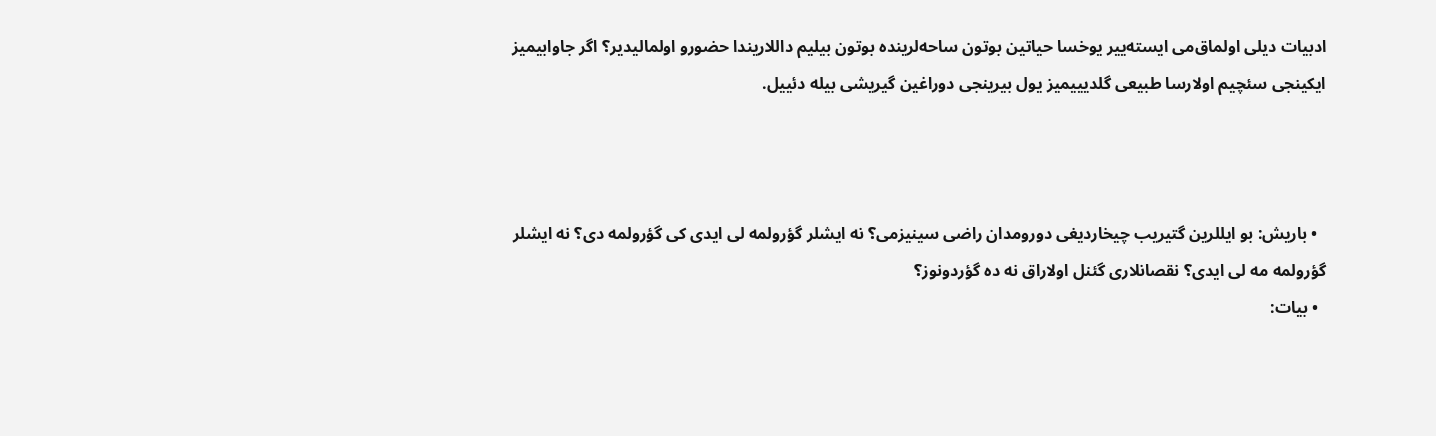ادبیات دیلی اولماق‌می ایسته‌ییر یوخسا حیاتین بوتون ساحه‌لرینده بوتون بیلیم داللاریندا حضورو اولمالیدیر؟ اگر جاوابیمیز ایکینجی سئچیم اولارسا طبیعی گلدیییمیز یول بیرینجی دوراغین گیریشی بیله دئییل.



  • باریش: بو ایللرین گتیریب چیخاردیغی دورومدان راضی سینیزمی؟ نه ایشلر گؤرولمه لی ایدی کی گؤرولمه دی؟ نه ایشلر گؤرولمه مه لی ایدی؟ نقصانلاری گئنل اولاراق نه ده گؤردونوز؟
  • بیات: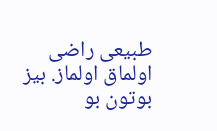طبیعی راضی اولماق اولماز. بیز بوتون بو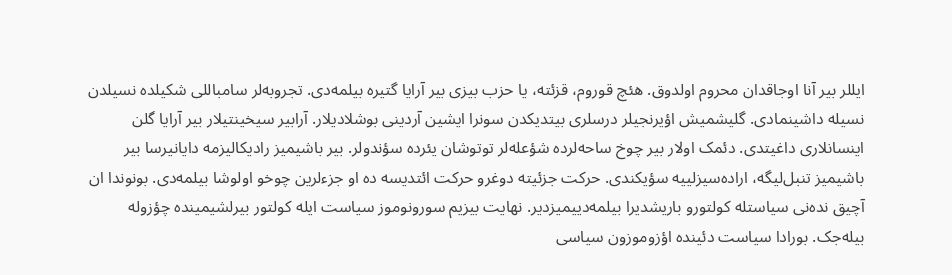ایللر بیر آنا اوجاقدان محروم اولدوق. هئچ قوروم، قزئته، یا حزب بیزی بیر آرایا گتیره بیلمه‌دی. تجروبه‌لر سامباللی شکیلده نسیلدن نسیله داشینمادی. گلیشمیش اؤیرنجیلر درسلری بیتدیکدن سونرا ایشین آردینی بوشلادیلار. آرابیر سیخینتیلار بیر آرایا گلن اینسانلاری داغیتدی. دئمک اولار بیر چوخ ساحه‌لرده شؤعله‌لر توتوشان یئرده سؤندولر. بیر باشیمیز رادیکالیزمه دایانیرسا بیر باشیمیز تنبل‌لیگه،‌ اراده‌سیزلییه سؤیکندی. حرکت جزئیته دوغرو حرکت ائتدیسه ده او جزء‌لرین چوخو اولوشا بیلمه‌دی. بونوندا ان آچیق نده‌نی سیاستله کولتورو باریشدیرا بیلمه‌دییمیزدیر. نهایت بیزیم سورونوموز سیاست ایله کولتور بیرلشیمینده چؤزوله بیله‌جک. بورادا سیاست دئینده اؤزوموزون سیاسی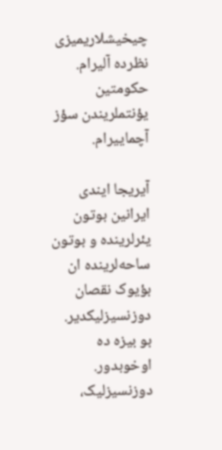چیخیشلاریمیزی نظرده آلیرام. حکومتین یؤنتملریندن سؤز آچماییرام.

آیریجا ایندی ایرانین بوتون یئرلرینده و بوتون ساحه‌لرینده ان بؤیوک نقصان دوزنسیزلیکدیر. بو بیزه ده اوخوبدور. دوزنسیزلیک،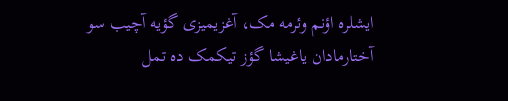ایشلره اؤنم وئرمه مک، آغزیمیزی گؤیه آچیب سو آختارمادان یاغیشا گؤز تیکمک ده تمل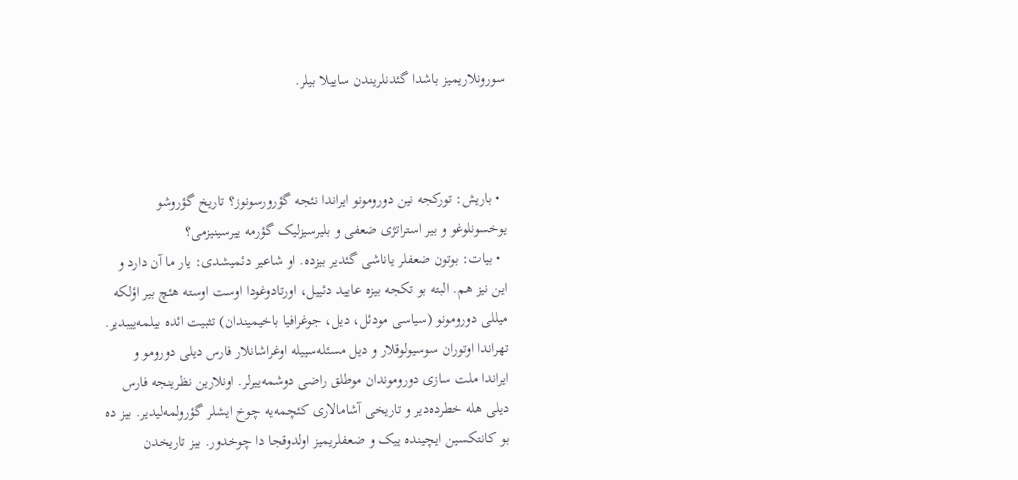سورونلاریمیز باشدا گئدنلریندن ساییلا بیلر.



  • باریش: تورکجه نین دورومونو ایراندا نئجه گؤرورسونوز؟ تاریخ گؤروشو یوخسونلوغو و بیر استراتژی ضعفی و بلیرسیزلیک گؤرمه ییرسینیزمی؟
  • بیات: بوتون ضعفلر یاناشی گئدیر بیزده. او شاعیر دئمیشدی: یار ما آن دارد و این نیز هم. البته بو تکجه بیزه عایید دئییل، اورتادوغودا اوست اوسته هئچ بیر اؤلکه میللی دورومونو (سیاسی مودئل، دیل، جوغرافیا باخیمیندان) تثبیت ائده بیلمه‌ییبدیر. تهراندا اوتوران سوسیولوقلار و دیل مسئله‌سییله اوغراشانلار فارس دیلی دورومو و ایراندا ملت سازی دوروموندان موطلق راضی دوشمه‌ییرلر. اونلارین نظرینجه فارس دیلی هله خطرده‌دیر و تاریخی آشامالاری کئچمه‌یه چوخ ایشلر گؤرولمه‌لیدیر. بیز ده بو کانتکسین ایچینده ییک و ضعفلریمیز اولدوقجا دا چوخدور. بیز تاریخدن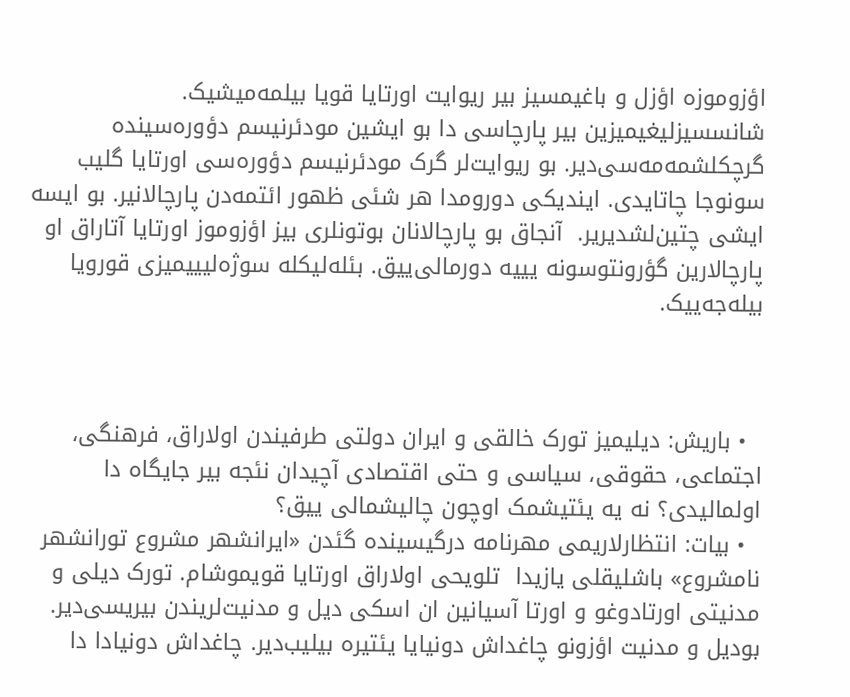اؤزوموزه اؤزل و باغیمسیز بیر ریوایت اورتایا قویا بیلمه‌میشیک. شانسسیزلیغیمیزین بیر پارچاسی دا بو ایشین مودئرنیسم دؤوره‌سینده گرچکلشمه‌مه‌سی‌دیر. بو ریوایت‌لر گرک مودئرنیسم دؤوره‌سی اورتایا گلیب سونوجا چاتایدی. ایندیکی دورومدا هر شئی ظهور ائتمه‌دن پارچالانیر. بو ایسه ایشی چتین‌لشدیریر.  آنجاق بو پارچالانان بوتونلری بیز اؤزوموز اورتایا آتاراق او پارچالارین گؤرونتوسونه یییه دورمالی‌ییق. بئله‌لیکله سوژه‌لیییمیزی قورویا بیله‌جه‌ییک.



  • باریش: دیلیمیز تورک خالقی و ایران دولتی طرفیندن اولاراق، فرهنگی، اجتماعی، حقوقی، سیاسی و حتی اقتصادی آچیدان نئجه بیر جایگاه دا اولمالیدی؟ نه یه یئتیشمک اوچون چالیشمالی ییق؟
  • بیات: انتظارلاریمی مهرنامه درگیسینده گئدن «ایرانشهر مشروع تورانشهر نامشروع» باشلیقلی یازیدا  تلویحی اولاراق اورتایا قویموشام. تورک دیلی و مدنیتی اورتادوغو و اورتا آسیانین ان اسکی دیل و مدنیت‌لریندن بیریسی‌دیر. بودیل و مدنیت اؤزونو چاغداش دونیایا یئتیره بیلیب‌دیر. چاغداش دونیادا دا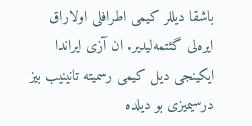باشقا دیللر کیمی اطرافلی اولاراق ایره‌لی گئتمه‌لیدیر. ان آزی ایراندا ایکینجی دیل کیمی رسمیته تانینیب بیز درسیمیزی بو دیلده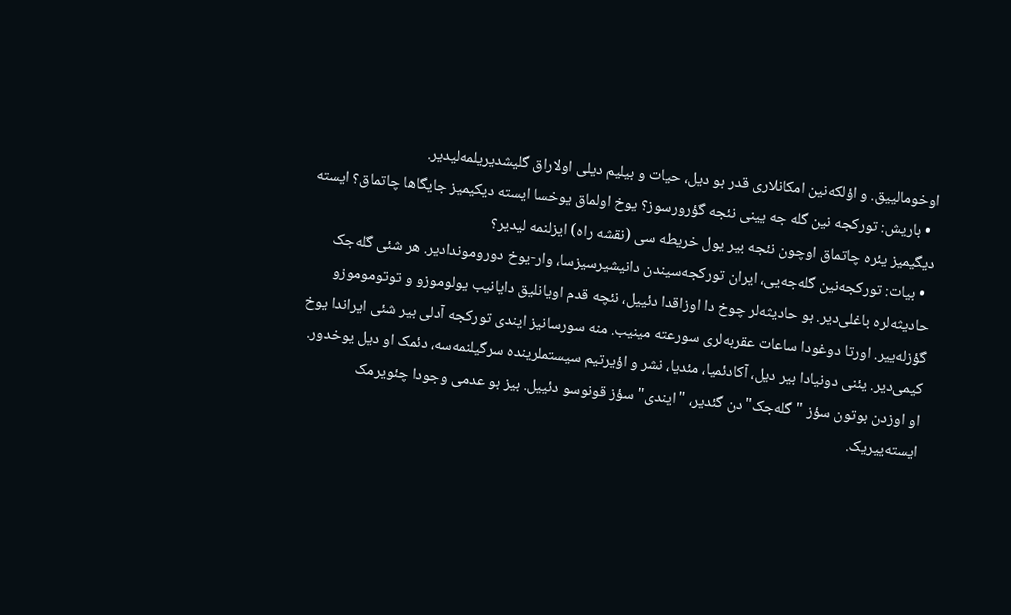اوخومالییق. و اؤلکه‌نین امکانلاری قدر بو دیل، حیات و بیلیم دیلی اولاراق گلیشدیریلمه‌لیدیر.
  • باریش: تورکجه نین گله جه یینی نئجه گؤرورسوز؟ یوخ اولماق یوخسا ایسته دیکیمیز جایگاها چاتماق؟ ایسته دیگیمیز یئره چاتماق اوچون نئجه بیر یول خریطه سی (نقشه راه) ایزلنمه لیدیر؟
  • بیات: تورکجه‌نین گله‌جه‌یی، ایران تورکجه‌سیندن دانیشیرسیزسا، وار-یوخ دوروموندادیر. هر شئی گله‌جک حادیثه‌لره باغلی‌دیر. بو حادیثه‌لر چوخ دا اوزاقدا دئییل،‌ نئچه قدم اویانلیق دایانیب یولوموزو و توتوموموزو گؤزله‌ییر. اورتا دوغودا ساعات عقربه‌لری سورعته مینیب. منه سورسانیز ایندی تورکجه آدلی بیر شئی ایراندا یوخ کیمی‌دیر. یئنی دونیادا بیر دیل، آکادئمیا، مئدیا، نشر و اؤیرتیم سیستملرینده سرگیلنمه‌سه، دئمک او دیل یوخدور. او اوزدن بوتون سؤز "گله‌جک"دن گئدیر، "ایندی" سؤز قونوسو دئییل. بیز بو عدمی وجودا چئویرمک ایسته‌ییریک.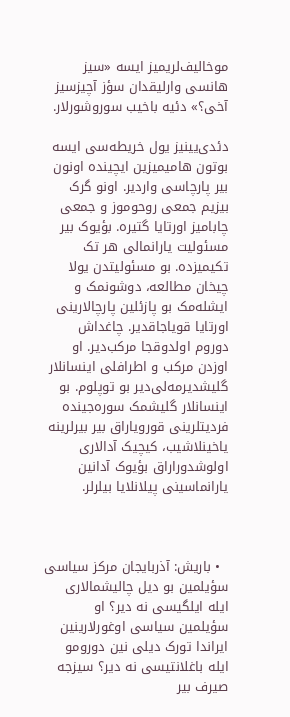موخالیف‌لریمیز ایسه «سیز هانسی وارلیقدان سؤز آچیزسیز آخی؟» دئیه باخیب سوروشورلار.

دئدی‌یینیز یول خریطه‌سی ایسه بوتون هامیمیزین ایچینده اونون بیر پارچاسی واردیر. اونو گرک بیزیم جمعی روحوموز و جمعی چابامیز اورتایا گتیره. بؤیوک بیر مسئولیت یارانمالی هر تک تکیمیزده. بو مسئولیتدن یولا چیخان مطالعه، دوشونمک و ایشله‌مک بو پازئلین پارچالارینی اورتایا قویاجاقدیر. چاغداش دوروم اولدوقجا مرکب‌دیر. او اوزدن مرکب و اطرافلی اینسانلار گلیشدیرمه‌لی‌دیر بو توپلوم. بو اینسانلار گلیشمک سوره‌جینده فردیتلرینی قورویاراق بیر بیرلرینه یاخینلاشیب، کیچیک آدالاری اولوشدوراراق بؤیوک آدانین یارانماسینی پیلانلایا بیلرلر.



  • باریش: آذربایجان مرکز سیاسی سؤیلمین بو دیل چالیشمالاری ایله ایلگیسی نه دیر؟ او سؤیلمین سیاسی اوغورلارینین ایراندا تورک دیلی نین دورومو ایله باغلانتیسی نه دیر؟ سیزجه صیرف بیر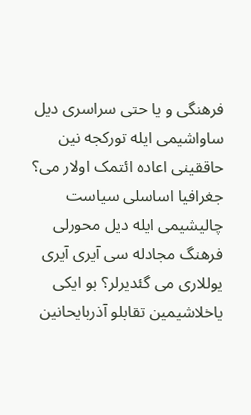فرهنگی و یا حتی سراسری دیل ساواشیمی ایله تورکجه نین حاققینی اعاده ائتمک اولار می؟ جغرافیا اساسلی سیاست چالیشیمی ایله دیل محورلی فرهنگ مجادله سی آیری آیری یوللاری می گئدیرلر؟ بو ایکی یاخلاشیمین تقابلو آذربایحانین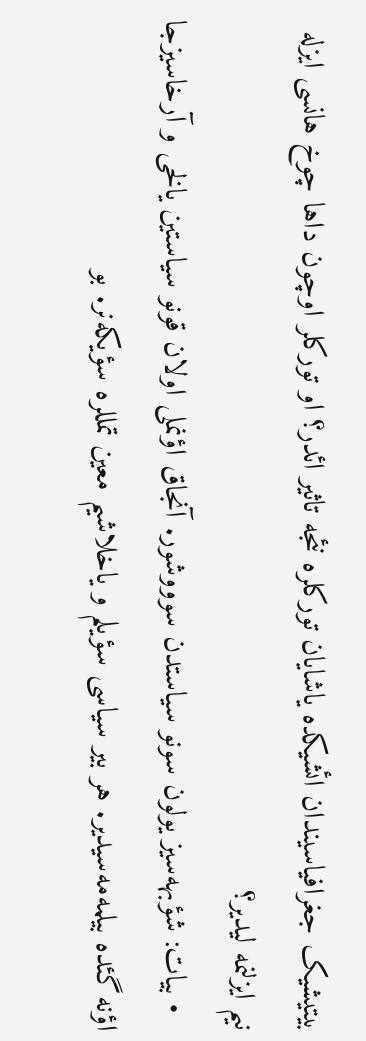بیتیشیک جغرافیاسیندان ائشیکده یاشایان تورکلره نئجه تاثیر ائدر؟ او تورکلر اوچون داها چوخ هانسی ایزله نیم ایزلنمه لیدیر؟
  • بیات: شؤبهه‌سیز یولون سونو سیاستدن سوووشور. آنجاق اؤنملی اولان قونو سیاستین یالخی و آرخاسیزجا اؤنه گئده بیلمه‌مه‌سیدیر. هر بیر سیاسی سؤیلم و یاخلاشیم معین تمللره سؤیکه‌نر. بو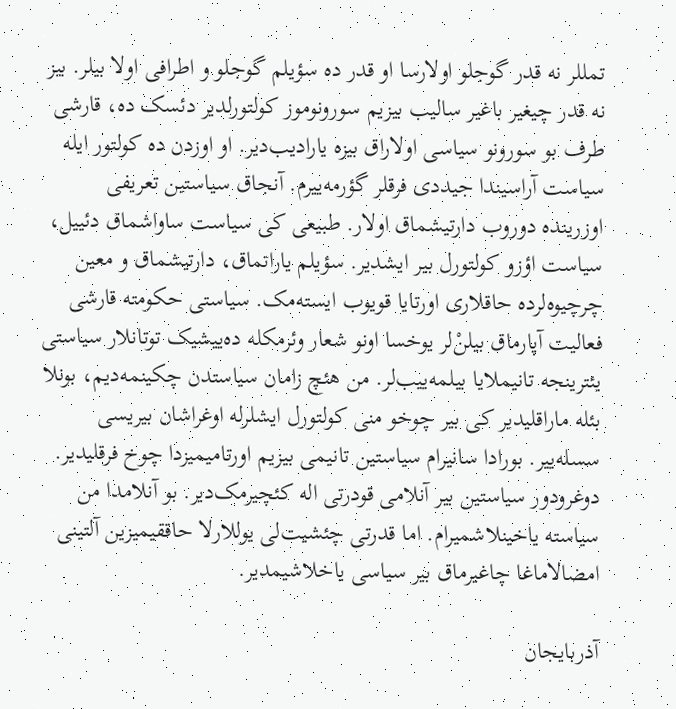تمللر نه قدر گوجلو اولارسا او قدر ده سؤیلم گوجلو و اطرافی اولا بیلر. بیز نه قدر چیغیر باغیر سالیب بیزیم سورونوموز کولتورلدیر دئسک ده،‌ قارشی طرف بو سورونو سیاسی اولاراق بیزه یارادیب‌دیر. او اوزدن ده کولتور ایله سیاست آراسیندا جیددی فرقلر گؤرمه‌ییرم. آنجاق سیاستین تعریفی اوزرینده دوروب دارتیشماق اولار. طبیعی کی سیاست ساواشماق دئییل، سیاست اؤزو کولتورل بیر ایشدیر. سؤیلم یاراتماق، دارتیشماق و معین چرچیوه‌لرده حاقلاری اورتایا قویوب ایسته‌مک. سیاستی حکومته قارشی فعالیت آپارماق بیلن‌ْلر یوخسا اونو شعار وئرمکله ده‌ییشیک توتانلار سیاستی یئترینجه تانیملایا بیلمه‌ییب‌لر. من هئچ زامان سیاستدن چکینمه‌دیم، بونلا بئله ماراقلیدیر کی بیر چوخو منی کولتورل ایشلرله اوغراشان بیریسی سسله‌ییر. بورادا سانیرام سیاستین تانیمی بیزیم اورتامیمیزدا چوخ فرقلیدیر. دوغرودور سیاستین بیر آنلامی قودرتی اله کئچیرمک‌دیر. بو آنلامدا من سیاسته یاخینلاشمیرام. اما قدرتی چئشیت‌لی یوللارلا حاققیمیزین آلتینی امضالاماغا چاغیرماق بیر سیاسی یاخلاشیمدیر.

آذربایجان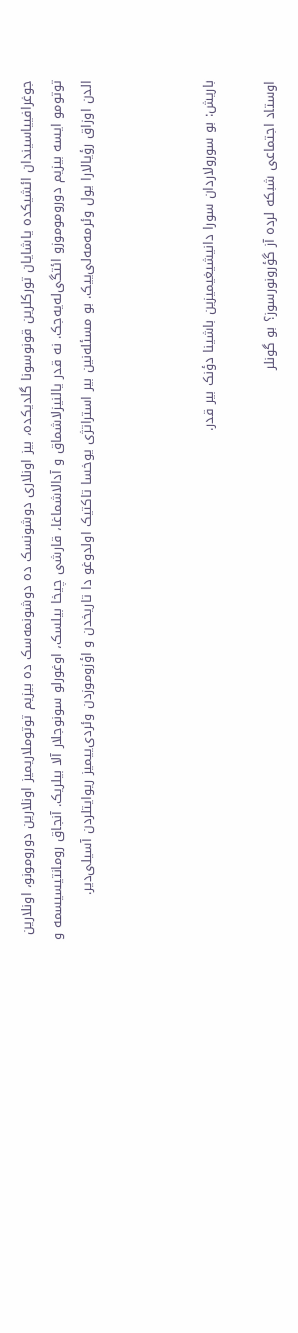جوغرافییاسیندان ائشیکده یاشایان تورکلرین قونوسونا گلدیکده، بیز اونلاری دوشونسک ده دوشونمه‌سک ده بیزیم توتوملاریمیز اونلارین دورومونو، اونلارین توتومو ایسه بیزیم دوروموموزو ائتگی‌له‌یه‌جک. نه قدر یالنیزلاشماق و آدالاشماغا، قارشی چیخا بیلسک، اوغورلو سونوجلار آلا بیلریک. آنجاق رومانتیسیسمه و الدن اوزاق رؤیالارا یول وئرمه‌مه‌لی‌ییک. بو مسئله‌نین بیر استراتژی یوخسا تاکتیک اولدوغو دا تاریخدن و اؤزوموزدن وئردی‌ییمیز ریوایتلردن آسیلی‌دیر.



باریش: بو سورولاردان سورا دانیشیغیمیزین باشینا دؤنک بیر قدر.

اوستاد اجتماعی شبکه لرده آز گؤرونورسوز؟ بو گونلر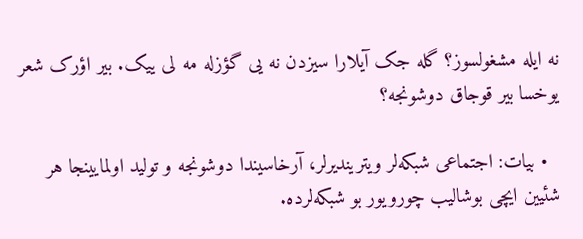نه ایله مشغولسوز؟ گله جک آیلارا سیزدن نه یی گؤزله مه لی ییک. بیر اؤرک شعر یوخسا بیر قوجاق دوشونجه؟

  • بیات: اجتماعی شبکه‌لر ویتریندیرلر، آرخاسیندا دوشونجه و تولید اولمایینجا هر شئیین ایچی بوشالیب چورویور بو شبکه‌لرده.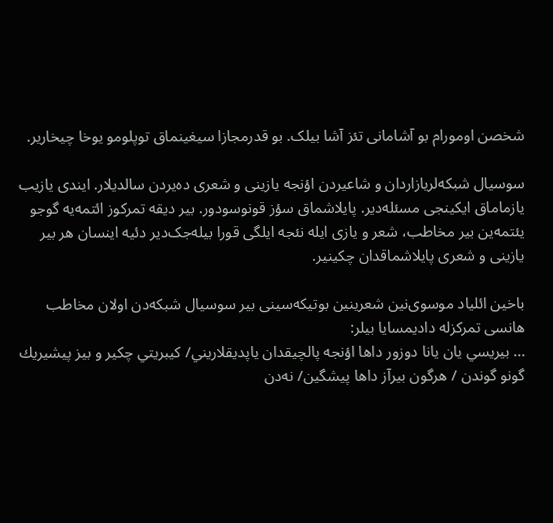شخصن اومورام بو آشامانی تئز آشا بیلک. بو قدرمجازا سیغینماق توپلومو یوخا چیخاریر.

سوسیال شبکه‌لریازاردان و شاعیردن اؤنجه یازینی و شعری ده‌یردن سالدیلار. ایندی یازیب یازماماق ایکینجی مسئله‌دیر. پایلاشماق سؤز قونوسودور. بیر دیقه تمرکوز ائتمه‌یه گوجو یئتمه‌ین بیر مخاطب، شعر و یازی ایله نئجه ایلگی قورا بیله‌جک‌دیر دئیه اینسان هر بیر یازینی و شعری پایلاشماقدان چکینیر.

باخین ائلیاد موسوی‌نین شعرینین بوتیکه‌سینی بیر سوسیال شبکه‌دن اولان مخاطب  هانسی تمرکزله دادیمسایا بیلر:
... بيريسي يان يانا دوزور داها اؤنجه پالچيقدان ياپديقلاريني/ كيبريتي چكير و بيز پيشيريك گونو گوندن / هرگون بيرآز داها پيشگين/ نه‌دن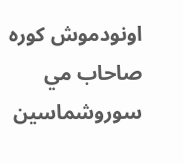اونودموش كوره صاحاب مي سوروشماسين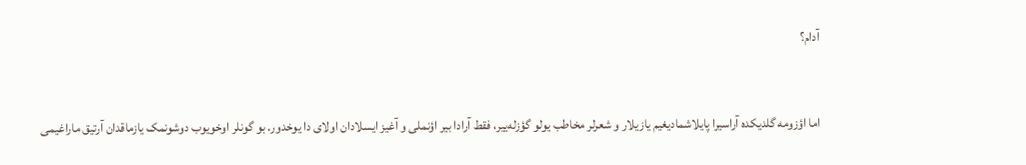آدام؟



اما اؤزومه گلدیکده آراسیرا پایلاشمادیغیم یازیلار و شعرلر مخاطب یولو گؤزله‌ییر، فقط آرادا بیر اؤنملی و آغیز ایسلادان اولای دا یوخدور. بو گونلر اوخویوب دوشونمک یازماقدان آرتیق ماراغیمی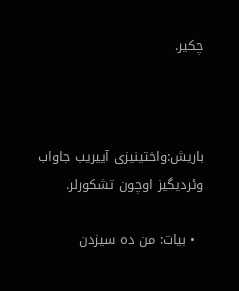چکیر.



باریش:واختینیزی آییریب جاواب وئردیگیز اوچون تشکورلر.

  • بیات: من ده سیزدن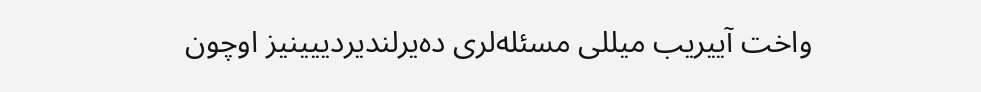واخت آییریب میللی مسئله‌لری ده‌یرلندیردییینیز اوچون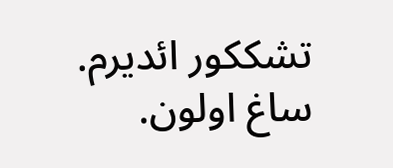تشککور ائدیرم. ساغ اولون.